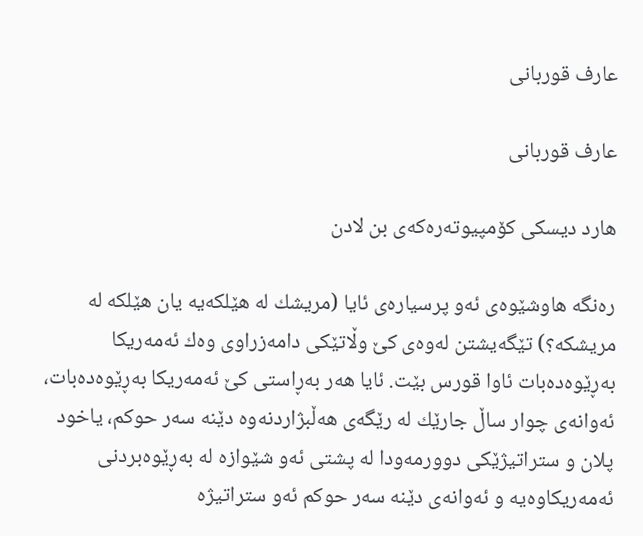عارف قوربانی

عارف قوربانی

هارد دیسكی كۆمپیوته‌ره‌كه‌ی بن لادن

ره‌نگه‌ هاوشێوه‌ی ئه‌و پرسیاره‌ی ئایا (مریشك له‌ هێلكه‌یه‌ یان هێلكه‌ له‌ مریشكه؟‌) تێگه‌یشتن له‌وه‌ی كێ‌ وڵاتێكی دامه‌زراوی وه‌ك ئه‌مەریكا به‌ڕێوه‌ده‌بات ئاوا قورس بێت. ئایا هه‌ر به‌ڕاستی كێ‌ ئه‌مەریكا به‌ڕێوەده‌بات، ئه‌وانه‌ی چوار ساڵ جارێك له ‌رێگه‌ی هه‌ڵبژاردنه‌وه‌ دێنه‌ سه‌ر حوكم، یاخود پلان و ستراتیژێكی دوورمه‌ودا له‌ پشتی ئه‌و شێوازه‌ له‌ به‌ڕێوه‌بردنی ئه‌مەریكاوه‌یه ‌و ئه‌وانه‌ی دێنه‌ سه‌ر حوكم ئه‌و ستراتیژه‌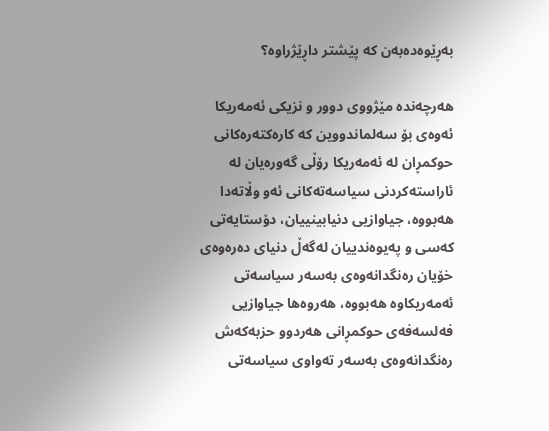به‌ڕێوه‌ده‌به‌ن كه‌ پێشتر داڕێژراوه‌؟

هه‌رچه‌نده‌ مێژووی دوور و نزیكی ئه‌مەریكا ئه‌وه‌ی بۆ سه‌لماندووین كه‌ كاره‌كته‌ره‌كانی حوكمڕان له‌ ئه‌مەریكا رۆڵی گه‌وره‌یان له‌ ئاراسته‌كردنی سیاسه‌ته‌كانی ئه‌و وڵاته‌دا هه‌بووه‌، جیاوازیی دنیابینییان، دۆستایه‌تی كه‌سی و په‌یوه‌ندییان له‌گه‌ڵ دنیای ده‌ره‌وه‌ی خۆیان ره‌نگدانه‌وه‌ی به‌سه‌ر سیاسه‌تی ئه‌مەریكاوه‌ هه‌بووه‌، هه‌روه‌ها جیاوازیی فه‌لسه‌فه‌ی حوكمڕانی هه‌ردوو حزبه‌كه‌ش ره‌نگدانه‌وه‌ی به‌سه‌ر ته‌واوی سیاسه‌تی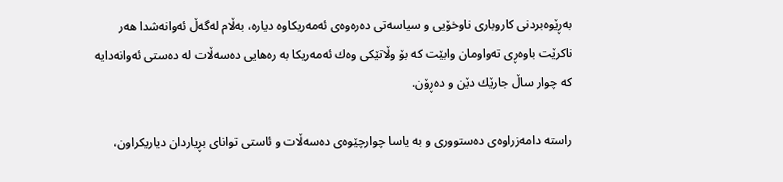به‌ڕێوه‌بردنی كاروباری ناوخۆیی و سیاسه‌تی ده‌ره‌وه‌ی ئه‌مەریكاوه‌ دیاره‌، به‌ڵام له‌گه‌ڵ ئه‌وانه‌شدا هه‌ر ناكرێت باوه‌ڕی ته‌واومان وابێت كه‌ بۆ وڵاتێكی وه‌ك ئه‌مەریكا به‌ ره‌هایی ده‌سه‌ڵات له ‌ده‌ستی ئه‌وانه‌دایه‌ كه‌ چوار ساڵ جارێك دێن و ده‌ڕۆن.

راسته‌ دامه‌زراوه‌ی ده‌ستووری و به‌ یاسا چوارچێوه‌ی ده‌سه‌ڵات و ئاستی توانای بڕیاردان دیاریكراون،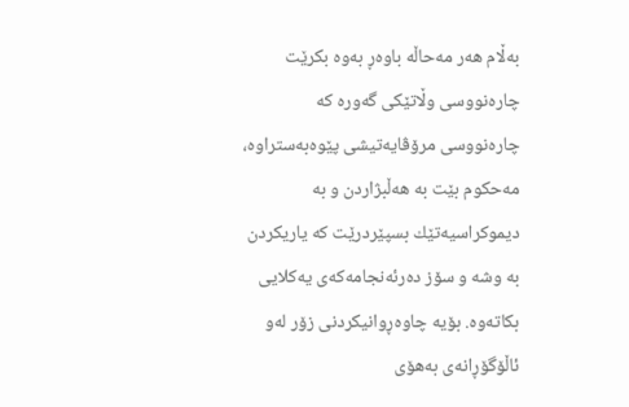به‌ڵام هه‌ر مه‌حاڵه‌ باوه‌ڕ به‌وه‌ بكرێت چاره‌نووسی وڵاتێكی گه‌وره‌ كه‌ چاره‌نووسی مرۆڤایه‌تیشی پێوه‌به‌ستراوه‌، مه‌حكوم بێت به‌ هه‌ڵبژاردن و به‌ دیموكراسیه‌تێك بسپێردرێت كه‌ یاریكردن به‌ وشه‌ و سۆز ده‌رئه‌نجامه‌كه‌ی یه‌كلایی بكاته‌وه‌. بۆیه‌ چاوه‌ڕوانیكردنی زۆر له‌و ئاڵۆگۆڕانه‌ی به‌هۆی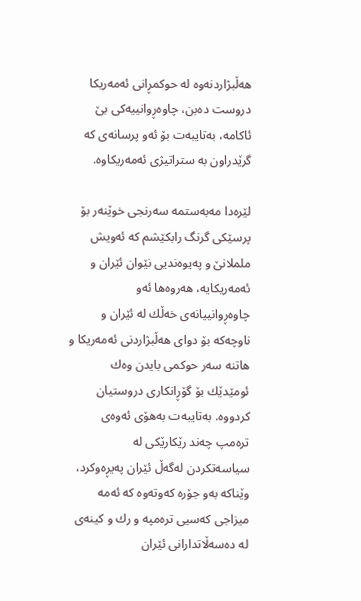هه‌ڵبژاردنه‌وه‌ له‌ حوكمڕانی ئه‌مەریكا دروست ده‌بن، چاوه‌ڕوانییه‌كی بێ‌ ئاكامه‌، به‌تایبه‌ت بۆ ئه‌و پرسانه‌ی كه‌ گرێدراون به‌ ستراتیژی ئه‌مەریكاوه‌.

لێره‌دا مه‌به‌ستمه‌ سه‌رنجی خوێنه‌ر بۆ پرسێكی گرنگ رابكێشم كه‌ ئه‌ویش ململانێ‌ و په‌یوه‌ندیی نێوان ئێران و ئه‌مەریكایه‌، هه‌روه‌ها ئه‌و چاوه‌ڕوانییانه‌ی خه‌ڵك له‌ ئێران و ناوچه‌كه‌ بۆ دوای هه‌ڵبژاردنی ئه‌مەریكا و هاتنه‌ سه‌ر حوكمی بایدن وه‌ك ئومێدێك بۆ گۆڕانكاری دروستیان كردووه‌. به‌تایبه‌ت به‌هۆی ئه‌وه‌ی ترەمپ چه‌ند رێكارێكی له‌ سیاسه‌تكردن له‌گه‌ڵ ئێران په‌یڕه‌وكرد، وێناكه‌ به‌و جۆره‌ كه‌وته‌وه‌ كه‌ ئه‌مه‌ میزاجی كه‌سیی ترەمپه‌ و رك و كینه‌ی له‌ ده‌سه‌ڵاتدارانی ئێران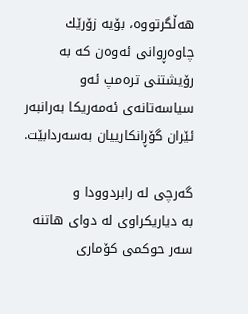هه‌ڵگرتووه‌، بۆیه‌ زۆرێك چاوه‌ڕوانی ئه‌وه‌ن كه‌ به‌ رۆیشتنی ترەمپ ئه‌و سیاسه‌تانه‌ی ئه‌مەریكا به‌رانبه‌ر ئێران گۆڕانكارییان به‌سه‌ردابێت.

گه‌رچی له‌ رابردوودا و بە ‌دیاریكراوی له ‌دوای هاتنه‌ سه‌ر حوكمی كۆماری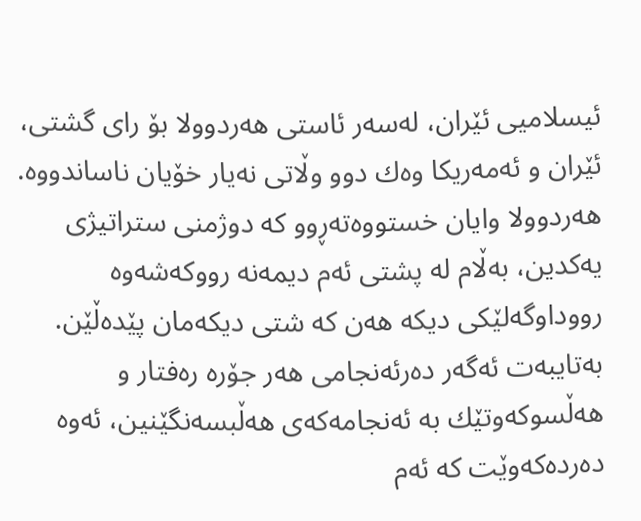ئیسلامیی ئێران، له‌سه‌ر ئاستی هه‌ردوولا بۆ رای گشتی، ئێران و ئه‌مەریكا وه‌ك دوو وڵاتی نه‌یار خۆیان ناساندووه‌. هه‌ردوولا وایان خستووەته‌ڕوو كه‌ دوژمنی ستراتیژی یه‌كدین، به‌ڵام لە پشتی ئه‌م دیمه‌نه‌ رووكه‌شه‌وه‌ رووداوگه‌لێكی دیکە هه‌ن كه‌ شتی دیکەمان پێده‌ڵێن. به‌تایبه‌ت ئه‌گه‌ر ده‌رئه‌نجامی هه‌ر جۆره‌ ره‌فتار و هه‌ڵسوكه‌وتێك به‌ ئه‌نجامه‌كه‌ی هه‌ڵبسه‌نگێنین، ئه‌وه‌ ده‌رده‌كه‌وێت كه‌ ئه‌م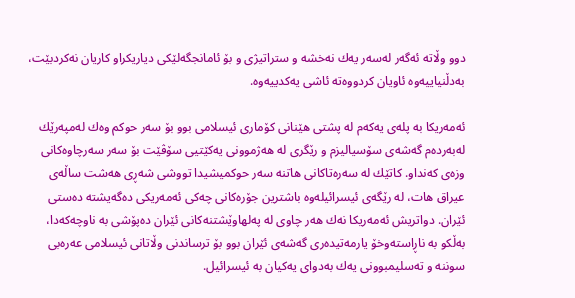دوو وڵاته‌ ئه‌گه‌ر له‌سه‌ر یه‌ك نه‌خشه‌ و ستراتیژی و بۆ ئامانجگه‌لێكی دیاریكراو كاریان نه‌كردبێت، به‌دڵنیاییه‌وه‌ ئاویان كردووەته‌ ئاشی یه‌كدییه‌وە.

ئه‌مەریكا بە پله‌ی یه‌كه‌م له‌ پشتی هێنانی كۆماری ئیسلامی بوو بۆ سه‌ر حوكم وه‌ك له‌مپه‌رێك له‌به‌رده‌م گه‌شه‌ی سۆسیالیزم و رێگری له‌ هه‌ژموونی یه‌كێتیی سۆڤێت بۆ سه‌ر سه‌رچاوه‌كانی وزه‌ی كه‌نداو. كاتێك له‌ سه‌ره‌تاكانی هاتنه‌ سه‌ر حوكمیشیدا تووشی شه‌ڕی هه‌شت ساڵه‌ی عیراق هات، له ‌رێگه‌ی ئیسرائیله‌وه‌ باشترین جۆره‌كانی چه‌كی ئه‌مەریكی ده‌گه‌یشته‌ ده‌ستی ئێران. دواتریش ئه‌مەریكا نه‌ك هه‌ر چاوی له‌ په‌لهاوێشتنه‌كانی ئێران ده‌پۆشی به‌ ناوچه‌كه‌دا، به‌ڵكو به‌ ناڕاسته‌وخۆ یارمه‌تیده‌ری گه‌شه‌ی ئێران بوو بۆ ترساندنی وڵاتانی ئیسلامی عه‌ره‌بی سوننه ‌و ته‌سلیمبوونی یه‌ك به‌دوای یه‌كیان به‌ ئیسرائیل.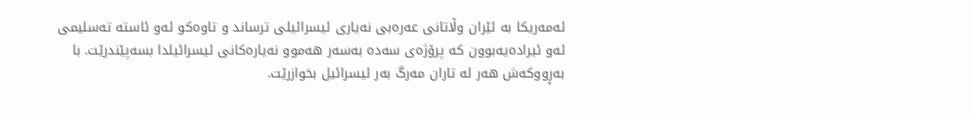ئه‌مەریكا به‌ ئێران وڵاتانی عه‌ره‌بی نه‌یاری ئیسرائیلی ترساند و تاوەکو ئه‌و ئاسته‌ ته‌سلیمی ئه‌و ئیراده‌یه‌بوون كه‌ پرۆژه‌ی سه‌ده‌ به‌سه‌ر هه‌موو نه‌یاره‌كانی ئیسرائیلدا بسه‌پێندرێت. با به‌ڕووكه‌ش هه‌ر له‌ تاران مەرگ به‌ر ئیسرائیل بخوازرێت.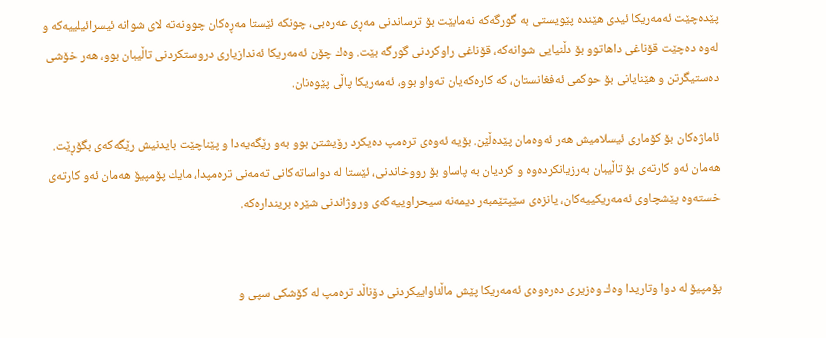پێده‌چێت ئه‌مەریكا ئیدی هێنده‌ پێویستی به‌ گورگه‌كه‌ نه‌مابێت بۆ ترساندنی مه‌ڕی عه‌ره‌بی، چونكه‌ ئێستا مه‌ڕه‌كان چوونه‌ته‌ لای شوانه‌ ئیسرائیلییه‌كە و له‌وه‌ ده‌چێت قۆناغی داهاتوو بۆ دڵنیایی شوانه‌كه‌، قۆناغی راوكردنی گورگه‌ بێت. وه‌ك چۆن ئه‌مەریكا ئه‌ندازیاری دروستكردنی تاڵیبان بوو، هه‌ر خۆشی ده‌ستیگرتن و هێنایانی بۆ حوكمی ئه‌فغانستان، كه‌ كاره‌كه‌یان ته‌واو بوو، ئه‌مەریكا پاڵی پێوه‌نان.

ئاماژه‌كان بۆ كۆماری ئیسلامیش هه‌ر ئه‌وه‌مان پێده‌ڵێن. بۆیه‌ ئه‌وه‌ی ترەمپ ده‌یكرد رۆیشتن بوو به‌و رێگەیه‌دا و پێناچێت بایدنیش رێگه‌كه‌ی بگۆڕێت. هه‌مان ئه‌و كارته‌ی بۆ تاڵیبان به‌رزیانكرده‌وه‌ و كردیان به ‌پاساو بۆ رووخاندنی، ئێستا له‌ دواساته‌كانی ته‌مه‌نی ترەمپدا، مایك پۆمپیۆ هه‌مان ئه‌و كارته‌ی خسته‌وه‌ پێشچاوی ئه‌مەریكییه‌كان، یانزه‌ی سێپتێمبه‌ر دیمه‌نه‌ سیحراوییه‌كه‌ی وروژاندنی شێره‌ برینداره‌كه.


پۆمپیۆ له‌ دوا وتاریدا وه‌ك وه‌زیری ده‌رەوه‌ی ئه‌مەریكا پێش ماڵئاواییكردنی دۆناڵد ترەمپ له‌ كۆشكی سپی و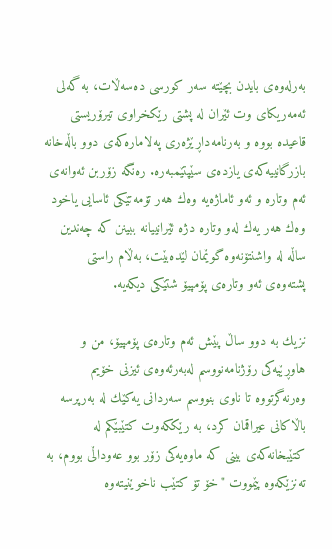به‌رله‌وه‌ی بایدن بچێته‌ سه‌ر كورسی ده‌سه‌ڵات، به‌ گه‌لی ئه‌مەریكای وت ئێران له‌ پشتی رێكخراوی تیرۆریستی قاعیده‌ بووه‌ و به‌رنامه‌داڕێژه‌ری په‌لاماره‌كه‌ی دوو باڵه‌خانه‌ بازرگانییه‌كه‌ی یازده‌ی سێپتێمبه‌ره‌. ره‌نگه‌ زۆربن ئه‌وانه‌ی ئه‌م وتاره‌ و ئه‌و ئاماژه‌یه‌ وه‌ك هه‌ر تۆمه‌تێكی ئاسایی یاخود وه‌ك هه‌ر یه‌ك له‌و وتاره‌ دژه‌ ئێرانییانه‌ ببینن كه‌ چه‌ندین ساڵه‌ له‌ واشنتۆنه‌وه گوێمان لێده‌بێت، به‌ڵام راستی پشته‌وه‌ی ئه‌و وتاره‌ی پۆمپیۆ شتێكی دیکەیە.

نزیك به‌ دوو ساڵ پێش ئه‌م وتاره‌ی پۆمپیۆ، من و هاوڕێیه‌كی رۆژنامه‌نووسم له‌به‌رئه‌وه‌ی ئیزنی خۆیم وه‌رنه‌گرتووه‌ تا ناوی بنووسم سه‌ردانی یه‌كێك له‌ به‌رپرسه‌ باڵاكانی عیراقمان كرد، به‌ رێككه‌وت كتێبێكم له‌ كتێبخانه‌كه‌ی بینی كه‌ ماوه‌یه‌كی زۆر بوو عه‌وداڵی بووم، به‌ ته‌نزێكه‌وه‌ پێمووت "خۆ تۆ كتێب ناخوێنیته‌وه‌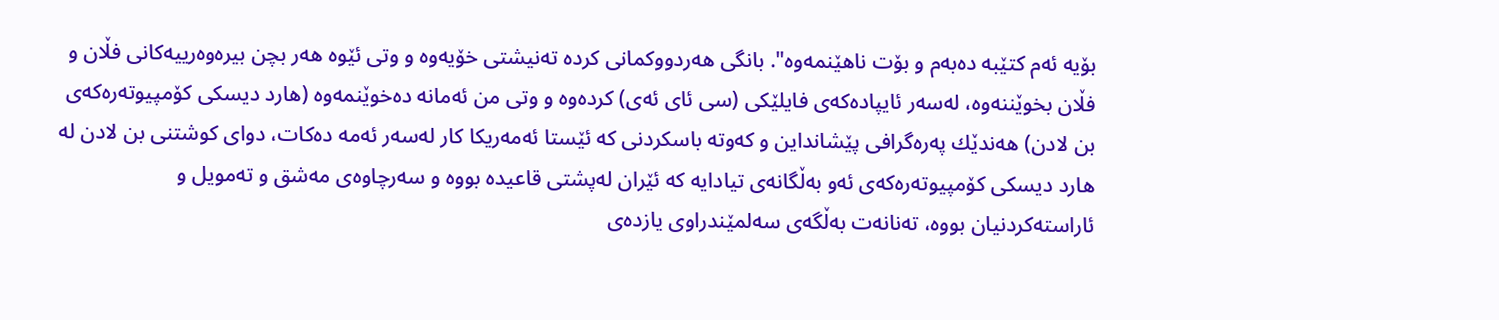بۆیه‌ ئه‌م كتێبه‌ ده‌به‌م و بۆت ناهێنمه‌وه". بانگی هه‌ردووكمانی كرده‌ ته‌نیشتی خۆیه‌وە و وتی ئێوه‌ هه‌ر بچن بیره‌وه‌رییه‌كانی فڵان و فڵان بخوێننه‌وه‌، له‌سه‌ر ئایپاده‌كه‌ی فایلێكی (سی ئای ئه‌ی) كرده‌وه ‌و وتی من ئه‌مانه‌ ده‌خوێنمه‌وه‌ (هارد دیسكی كۆمپیوته‌ره‌كه‌ی بن لادن) هه‌ندێك په‌ره‌گرافی پێشانداین و كه‌وته‌ باسكردنی كه‌ ئێستا ئه‌مەریكا كار له‌سه‌ر ئه‌مه‌ ده‌كات، دوای كوشتنی بن لادن له‌ هارد دیسكی كۆمپیوته‌ره‌كه‌ی ئه‌و به‌ڵگانه‌ی تیادایه‌ كه‌ ئێران له‌پشتی قاعیده‌ بووه‌ و سه‌رچاوه‌ی مه‌شق و ته‌مویل و ئاراسته‌كردنیان بووه‌، ته‌نانه‌ت به‌ڵگه‌ی سه‌لمێندراوی یازده‌ی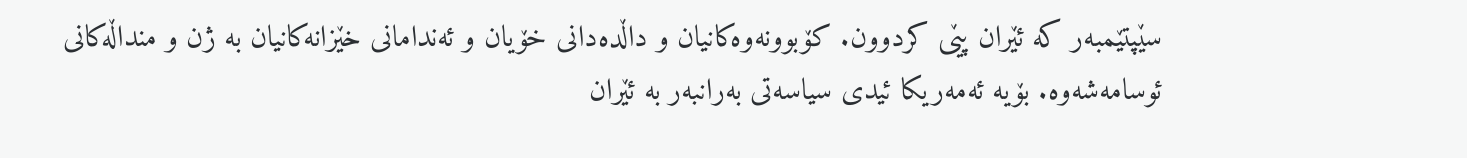سێپتێمبه‌ر كه‌ ئێران پێی كردوون. كۆبوونه‌وه‌كانیان و داڵده‌دانی خۆیان و ئه‌ندامانی خێزانه‌كانیان به‌ ژن و منداڵه‌كانی ئوسامه‌شه‌وه‌. بۆیه‌ ئه‌مەریكا ئیدی سیاسه‌تی به‌رانبه‌ر به‌ ئێران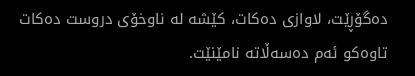ده‌گۆڕێت، لاوازی ده‌كات، كێشه‌ له ‌ناوخۆی دروست ده‌كات تاوەکو ئه‌م ده‌سه‌ڵاته‌ نامێنێت.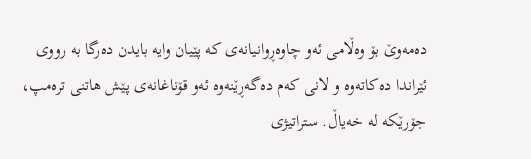ده‌مه‌وێ‌ بۆ وه‌ڵامی ئه‌و چاوه‌ڕوانیانه‌ی كه‌ پێیان وایه‌ بایدن ده‌رگا به‌ رووی ئێراندا ده‌كاته‌وه‌ و لانی كه‌م ده‌گه‌ڕێنه‌وه‌ ئه‌و قۆناغانه‌ی پێش هاتنی ترەمپ، جۆرێكه‌ له‌ خه‌یاڵ. ستراتیژی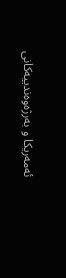ئه‌مەریكا و به‌رژه‌وه‌ندییه‌كانی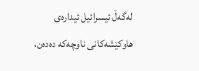له‌گه‌ڵ ئیسرائیل ئیداره‌ی هاوكێشه‌كانی ناوچه‌كه‌ ده‌ده‌ن،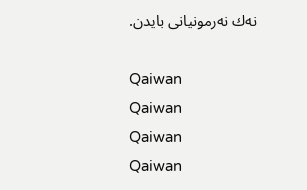نه‌ك نه‌رمونیانی بایدن.

Qaiwan
Qaiwan
Qaiwan
Qaiwan